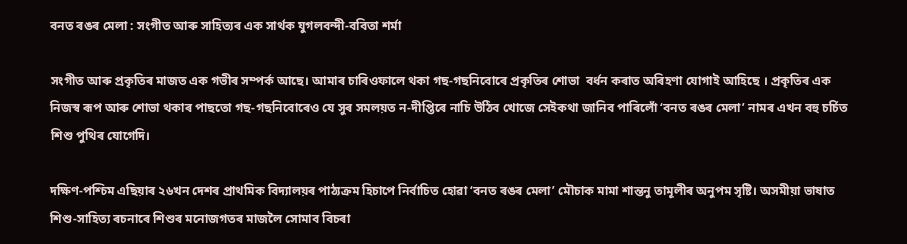বনত ৰঙৰ মেলা : সংগীত আৰু সাহিত্যৰ এক সাৰ্থক যুগলবন্দী-ববিতা শৰ্মা

সংগীত আৰু প্ৰকৃতিৰ মাজত এক গভীৰ সম্পৰ্ক আছে। আমাৰ চাৰিওফালে থকা গছ-গছনিবোৰে প্ৰকৃতিৰ শোভা  বৰ্ধন কৰাত অৰিহণা যোগাই আহিছে । প্ৰকৃতিৰ এক নিজস্ব ৰূপ আৰু শোভা থকাৰ পাছতো গছ-গছনিবোৰেও যে সুৰ সমলয়ত ন-দীপ্তিৰে নাচি উঠিব খোজে সেইকথা জানিব পাৰিলোঁ ‘বনত ৰঙৰ মেলা’ নামৰ এখন বহু চৰ্চিত শিশু পুথিৰ যোগেদি।

দক্ষিণ-পশ্চিম এছিয়াৰ ২৬খন দেশৰ প্ৰাথমিক বিদ্যালয়ৰ পাঠ্যক্ৰম হিচাপে নিৰ্বাচিত হোৱা ‘বনত ৰঙৰ মেলা’ মৌচাক মামা শান্তনু তামূলীৰ অনুপম সৃষ্টি। অসমীয়া ভাষাত  শিশু-সাহিত্য ৰচনাৰে শিশুৰ মনোজগতৰ মাজলৈ সোমাব বিচৰা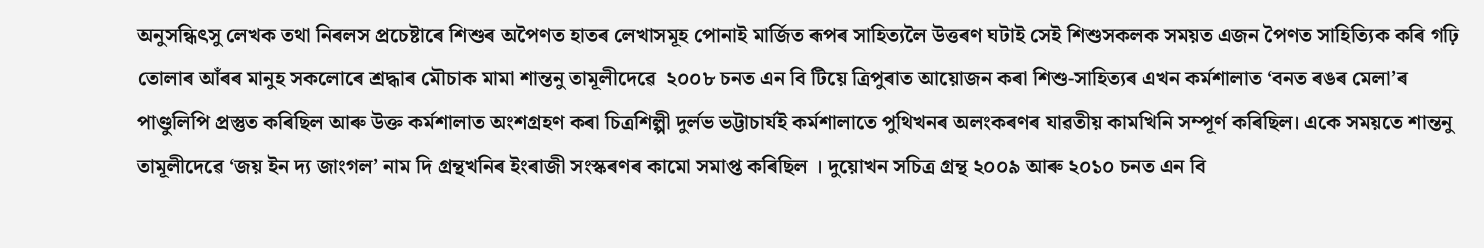অনুসন্ধিৎসু লেখক তথা নিৰলস প্ৰচেষ্টাৰে শিশুৰ অপৈণত হাতৰ লেখাসমূহ পোনাই মাৰ্জিত ৰূপৰ সাহিত্যলৈ উত্তৰণ ঘটাই সেই শিশুসকলক সময়ত এজন পৈণত সাহিত্যিক কৰি গঢ়ি তোলাৰ আঁৰৰ মানুহ সকলোৰে শ্ৰদ্ধাৰ মৌচাক মামা শান্তনু তামূলীদেৱে  ২০০৮ চনত এন বি টিয়ে ত্ৰিপুৰাত আয়োজন কৰা শিশু-সাহিত্যৰ এখন কৰ্মশালাত ‘বনত ৰঙৰ মেলা’ৰ পাণ্ডুলিপি প্ৰস্তুত কৰিছিল আৰু উক্ত কৰ্মশালাত অংশগ্ৰহণ কৰা চিত্ৰশিল্পী দুৰ্লভ ভট্টাচাৰ্যই কৰ্মশালাতে পুথিখনৰ অলংকৰণৰ যাৱতীয় কামখিনি সম্পূৰ্ণ কৰিছিল। একে সময়তে শান্তনু তামূলীদেৱে ‘জয় ইন দ্য জাংগল’ নাম দি গ্ৰন্থখনিৰ ইংৰাজী সংস্কৰণৰ কামো সমাপ্ত কৰিছিল । দুয়োখন সচিত্ৰ গ্ৰন্থ ২০০৯ আৰু ২০১০ চনত এন বি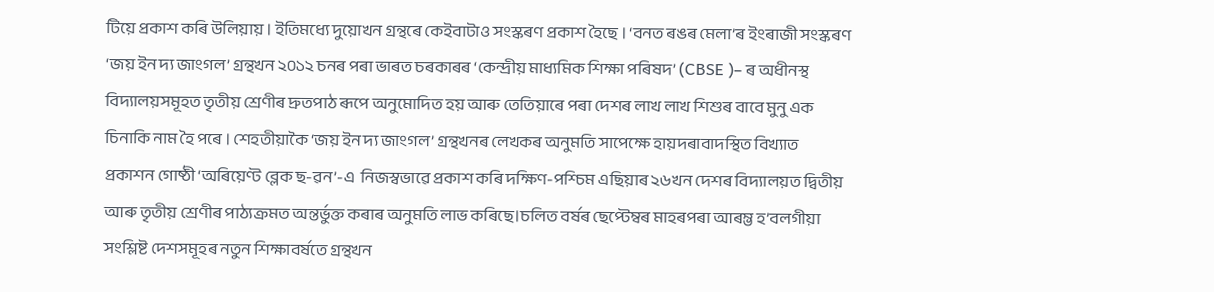টিয়ে প্ৰকাশ কৰি উলিয়ায় । ইতিমধ্যে দুয়োখন গ্ৰন্থৰে কেইবাটাও সংস্কৰণ প্ৰকাশ হৈছে । ‘বনত ৰঙৰ মেলা’ৰ ইংৰাজী সংস্কৰণ ‘জয় ইন দ্য জাংগল’ গ্ৰন্থখন ২০১২ চনৰ পৰা ভাৰত চৰকাৰৰ ‘কেন্দ্ৰীয় মাধ্যমিক শিক্ষা পৰিষদ’ (CBSE )– ৰ অধীনস্থ বিদ্যালয়সমূহত তৃতীয় শ্ৰেণীৰ দ্ৰুতপাঠ ৰূপে অনুমোদিত হয় আৰু তেতিয়াৰে পৰা দেশৰ লাখ লাখ শিশুৰ বাবে মুনু এক চিনাকি নাম হৈ পৰে । শেহতীয়াকৈ ‘জয় ইন দ্য জাংগল’ গ্ৰন্থখনৰ লেখকৰ অনুমতি সাপেক্ষে হায়দৰাবাদস্থিত বিখ্যাত প্ৰকাশন গোষ্ঠী ‘অৰিয়েণ্ট ব্লেক ছ-ৱন’-এ  নিজস্বভাৱে প্ৰকাশ কৰি দক্ষিণ-পশ্চিম এছিয়াৰ ২৬খন দেশৰ বিদ্যালয়ত দ্বিতীয় আৰু তৃতীয় শ্ৰেণীৰ পাঠ্যক্ৰমত অন্তৰ্ভুক্ত কৰাৰ অনুমতি লাভ কৰিছে।চলিত বৰ্ষৰ ছেপ্টেম্বৰ মাহৰপৰা আৰম্ভ হ’বলগীয়া সংশ্লিষ্ট দেশসমূহৰ নতুন শিক্ষাবৰ্ষতে গ্ৰন্থখন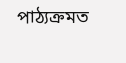পাঠ্যক্ৰমত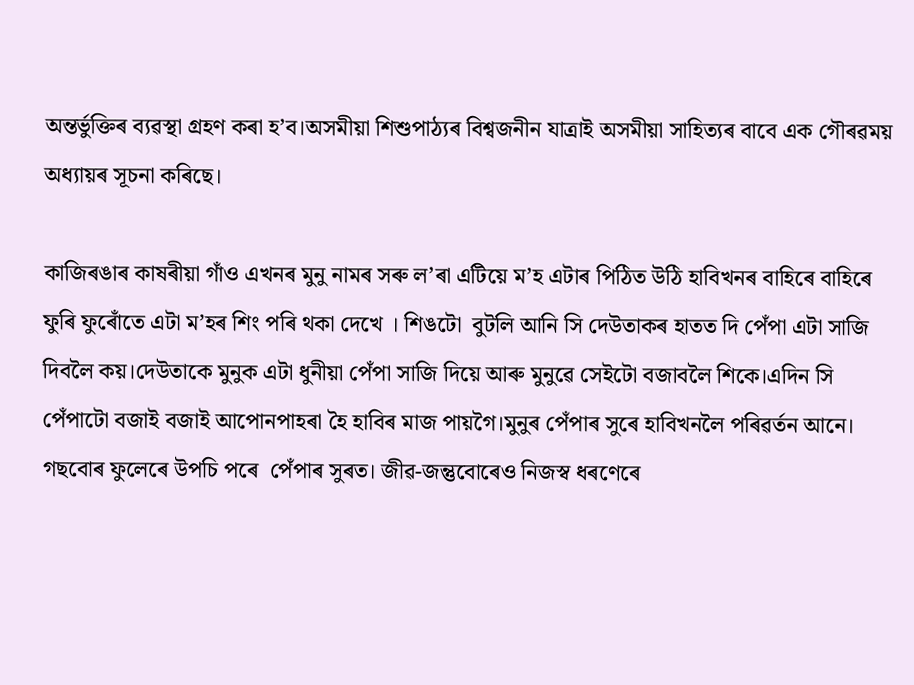অন্তৰ্ভুক্তিৰ ব্যৱস্থা গ্ৰহণ কৰা হ’ব।অসমীয়া শিশুপাঠ্যৰ বিশ্বজনীন যাত্ৰাই অসমীয়া সাহিত্যৰ বাবে এক গৌৰৱময় অধ্যায়ৰ সূচনা কৰিছে।

কাজিৰঙাৰ কাষৰীয়া গাঁও এখনৰ মুনু নামৰ সৰু ল’ৰা এটিয়ে ম’হ এটাৰ পিঠিত উঠি হাবিখনৰ বাহিৰে বাহিৰে ফুৰি ফুৰোঁতে এটা ম’হৰ শিং পৰি থকা দেখে । শিঙটো  বুটলি আনি সি দেউতাকৰ হাতত দি পেঁপা এটা সাজি দিবলৈ কয়।দেউতাকে মুনুক এটা ধুনীয়া পেঁপা সাজি দিয়ে আৰু মুনুৱে সেইটো বজাবলৈ শিকে।এদিন সি পেঁপাটো বজাই বজাই আপোনপাহৰা হৈ হাবিৰ মাজ পায়গৈ।মুনুৰ পেঁপাৰ সুৰে হাবিখনলৈ পৰিৱৰ্তন আনে। গছবোৰ ফুলেৰে উপচি পৰে  পেঁপাৰ সুৰত। জীৱ-জন্তুবোৰেও নিজস্ব ধৰণেৰে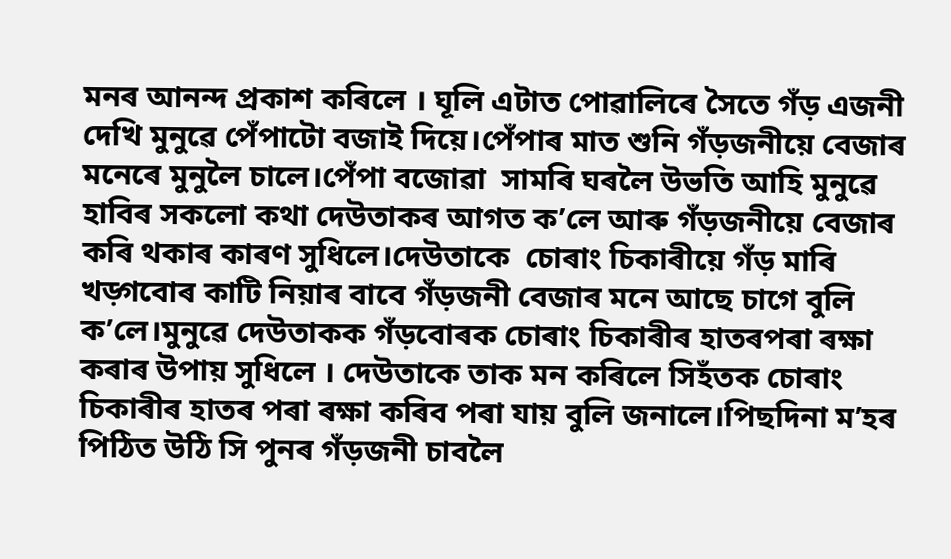মনৰ আনন্দ প্ৰকাশ কৰিলে । ঘূলি এটাত পোৱালিৰে সৈতে গঁড় এজনী দেখি মুনুৱে পেঁপাটো বজাই দিয়ে।পেঁপাৰ মাত শুনি গঁড়জনীয়ে বেজাৰ মনেৰে মুনুলৈ চালে।পেঁপা বজোৱা  সামৰি ঘৰলৈ উভতি আহি মুনুৱে হাবিৰ সকলো কথা দেউতাকৰ আগত ক’লে আৰু গঁড়জনীয়ে বেজাৰ কৰি থকাৰ কাৰণ সুধিলে।দেউতাকে  চোৰাং চিকাৰীয়ে গঁড় মাৰি খড়্গবোৰ কাটি নিয়াৰ বাবে গঁড়জনী বেজাৰ মনে আছে চাগে বুলি ক’লে।মুনুৱে দেউতাকক গঁড়বোৰক চোৰাং চিকাৰীৰ হাতৰপৰা ৰক্ষা কৰাৰ উপায় সুধিলে । দেউতাকে তাক মন কৰিলে সিহঁতক চোৰাং চিকাৰীৰ হাতৰ পৰা ৰক্ষা কৰিব পৰা যায় বুলি জনালে।পিছদিনা ম’হৰ পিঠিত উঠি সি পুনৰ গঁড়জনী চাবলৈ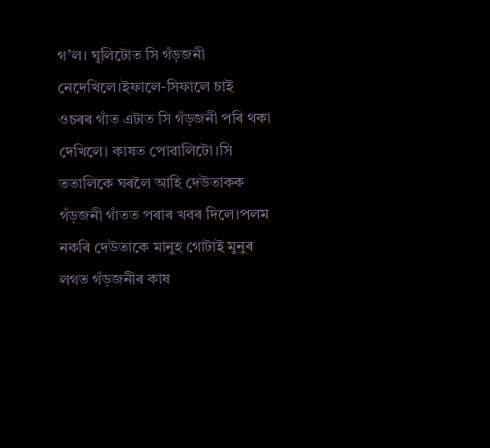গ’ল। ঘূলিটোত সি গঁড়জনী নেদেখিলে।ইফালে-সিফালে চাই ওচৰৰ গাঁত এটাত সি গঁড়জনী পৰি থকা দেখিলে। কাষত পোৱালিটো।সি ততালিকে ঘৰলৈ আহি দেউতাকক গঁড়জনী গাঁতত পৰাৰ খবৰ‌ দিলে।পলম নকৰি দেউতাকে মানুহ গোটাই মুনুৰ লগত গঁড়জনীৰ কাষ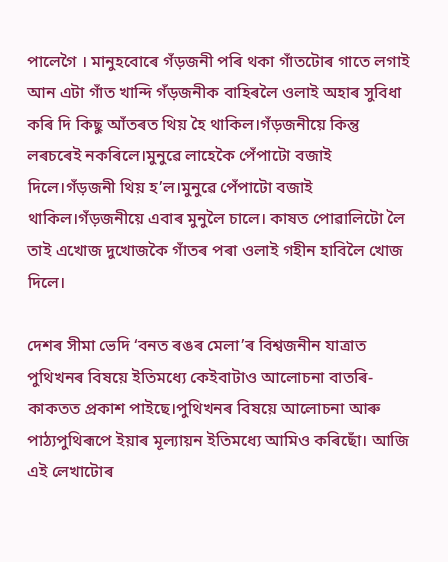পালেগৈ । মানুহবোৰে গঁড়জনী পৰি থকা গাঁতটোৰ গাতে লগাই আন এটা গাঁত খান্দি গঁড়জনীক বাহিৰলৈ ওলাই অহাৰ সুবিধা কৰি দি কিছু আঁতৰত থিয় হৈ থাকিল।গঁড়জনীয়ে কিন্তু লৰচৰেই নকৰিলে।মুনুৱে লাহেকৈ পেঁপাটো বজাই দিলে।গঁড়জনী থিয় হ’ল।মুনুৱে পেঁপাটো বজাই থাকিল।গঁড়জনীয়ে এবাৰ মুনুলৈ চালে। কাষত পোৱালিটো লৈ তাই এখোজ দুখোজকৈ গাঁতৰ পৰা ওলাই গহীন হাবিলৈ খোজ দিলে।

দেশৰ সীমা ভেদি ‘বনত ৰঙৰ মেলা’ৰ বিশ্বজনীন যাত্ৰাত পুথিখনৰ বিষয়ে ইতিমধ্যে কেইবাটাও আলোচনা বাতৰি-কাকতত প্ৰকাশ পাইছে।পুথিখনৰ বিষয়ে আলোচনা আৰু পাঠ্যপুথিৰূপে ইয়াৰ মূল্যায়ন ইতিমধ্যে আমিও কৰিছোঁ। আজি এই লেখাটোৰ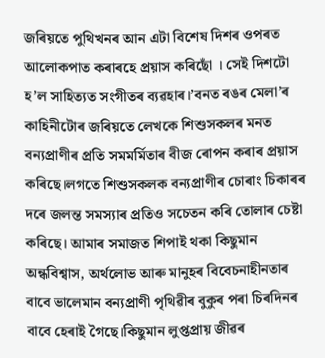জৰিয়তে পুথিখনৰ আন এটা বিশেষ দিশৰ ওপৰত আলোকপাত কৰাৰহে প্ৰয়াস কৰিছোঁ । সেই দিশটো হ’ল সাহিত্যত সংগীতৰ ব্যৱহাৰ।’বনত ৰঙৰ মেলা’ৰ কাহিনীটোৰ জৰিয়তে লেখকে শিশুসকলৰ মনত বন্যপ্ৰাণীৰ প্ৰতি সমমৰ্মিতাৰ বীজ ৰোপন কৰাৰ প্ৰয়াস কৰিছে।লগতে শিশুসকলক বন্যপ্ৰাণীৰ চোৰাং চিকাৰৰ দৰে জলন্ত সমস্যাৰ প্ৰতিও সচেতন কৰি তোলাৰ চেষ্টা কৰিছে। আমাৰ সমাজত শিপাই থকা কিছুমান অন্ধবিশ্বাস, অৰ্থলোভ আৰু মানুহৰ বিবেচনাহীনতাৰ বাবে ভালেমান বন্যপ্ৰাণী পৃথিৱীৰ বুকুৰ পৰা চিৰদিনৰ বাবে হেৰাই গৈছে।কিছুমান লুপ্তপ্ৰায় জীৱৰ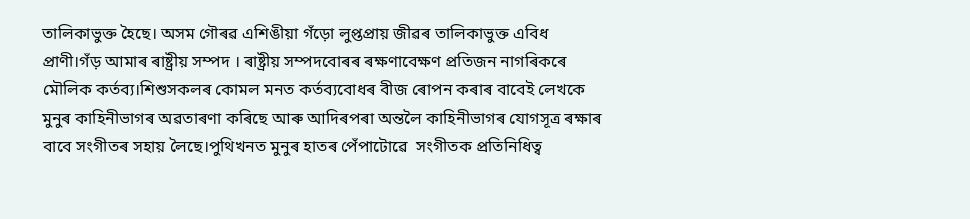তালিকাভুক্ত হৈছে। অসম গৌৰৱ এশিঙীয়া গঁড়ো লুপ্তপ্ৰায় জীৱৰ তালিকাভুক্ত এবিধ প্ৰাণী।গঁড় আমাৰ ৰাষ্ট্ৰীয় সম্পদ । ৰাষ্ট্ৰীয় সম্পদবোৰৰ ৰক্ষণাবেক্ষণ প্ৰতিজন নাগৰিকৰে মৌলিক কৰ্তব্য।শিশুসকলৰ কোমল মনত কৰ্তব্যবোধৰ বীজ ৰোপন কৰাৰ বাবেই লেখকে মুনুৰ কাহিনীভাগৰ অৱতাৰণা কৰিছে আৰু আদিৰপৰা অন্তলৈ কাহিনীভাগৰ যোগসূত্ৰ ৰক্ষাৰ বাবে সংগীতৰ সহায় লৈছে।পুথিখনত মুনুৰ হাতৰ পেঁপাটোৱে  সংগীতক প্ৰতিনিধিত্ব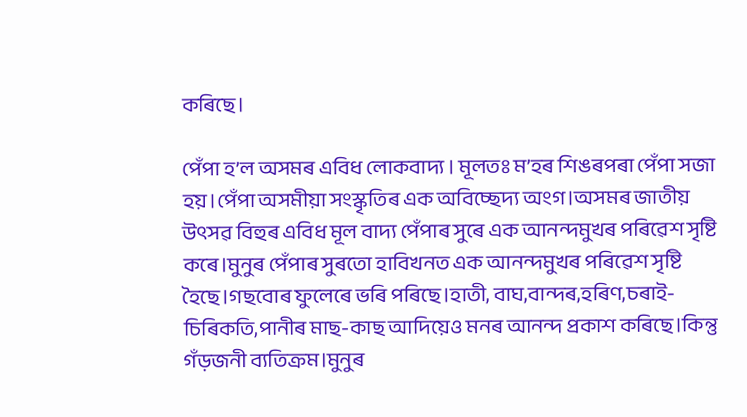কৰিছে।

পেঁপা হ’ল অসমৰ এবিধ লোকবাদ্য । মূলতঃ ম’হৰ শিঙৰপৰা পেঁপা সজা হয়।পেঁপা অসমীয়া সংস্কৃতিৰ এক অবিচ্ছেদ্য অংগ।অসমৰ জাতীয় উৎসৱ বিহুৰ এবিধ মূল বাদ্য পেঁপাৰ সুৰে এক আনন্দমুখৰ পৰিৱেশ সৃষ্টি কৰে।মুনুৰ পেঁপাৰ সুৰতো হাবিখনত এক আনন্দমুখৰ পৰিৱেশ সৃষ্টি হৈছে।গছবোৰ ফুলেৰে ভৰি পৰিছে।হাতী, বাঘ,বান্দৰ,হৰিণ,চৰাই-চিৰিকতি,পানীৰ মাছ-কাছ আদিয়েও মনৰ আনন্দ প্ৰকাশ কৰিছে।কিন্তু গঁড়জনী ব্যতিক্ৰম।মুনুৰ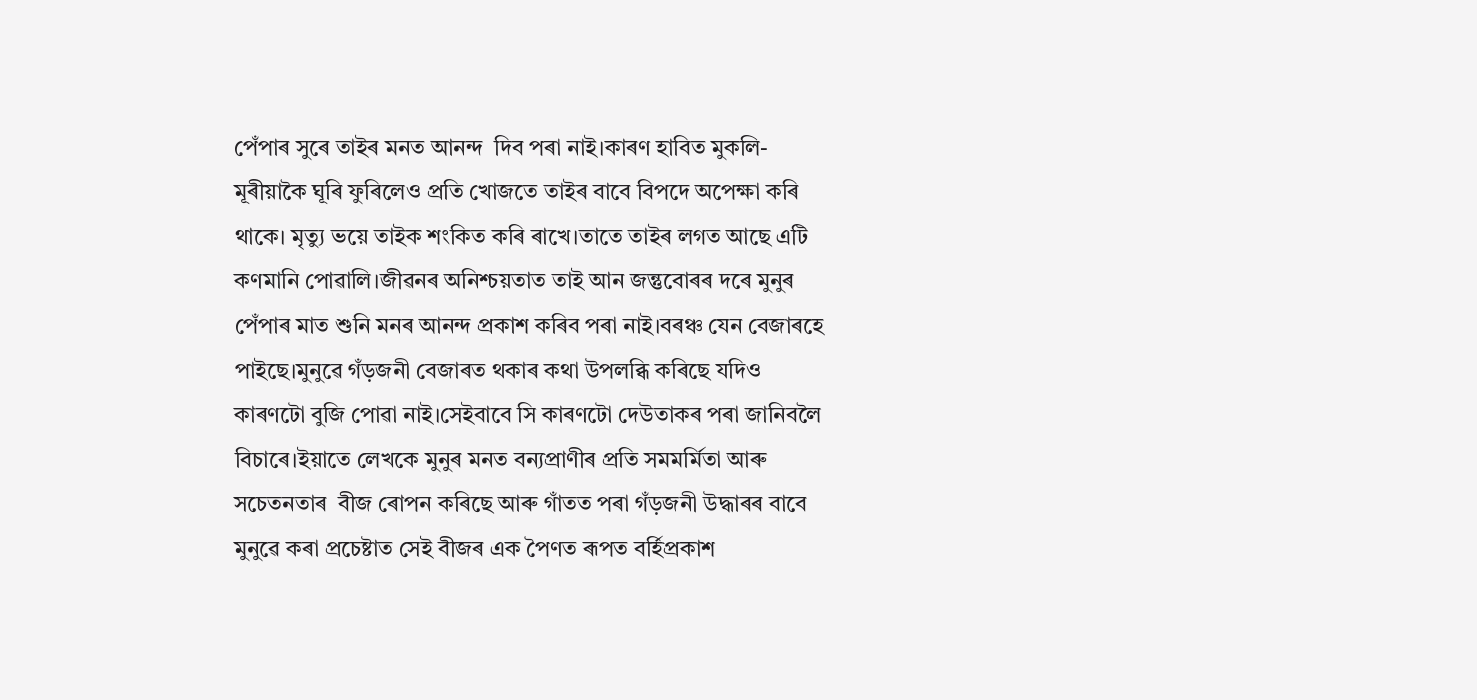পেঁপাৰ সুৰে তাইৰ মনত আনন্দ  দিব পৰা নাই।কাৰণ হাবিত মুকলি-মূৰীয়াকৈ ঘূৰি ফুৰিলেও প্ৰতি খোজতে তাইৰ বাবে বিপদে অপেক্ষা কৰি থাকে। মৃত্যু ভয়ে তাইক শংকিত কৰি ৰাখে।তাতে তাইৰ লগত আছে এটি কণমানি পোৱালি।জীৱনৰ অনিশ্চয়তাত তাই আন জন্তুবোৰৰ দৰে মুনুৰ পেঁপাৰ মাত‌ শুনি মনৰ আনন্দ প্ৰকাশ কৰিব পৰা নাই।বৰঞ্চ যেন বেজাৰহে পাইছে।মুনুৱে গঁড়জনী বেজাৰত থকাৰ কথা উপলব্ধি কৰিছে যদিও  কাৰণটো বুজি পোৱা নাই।সেইবাবে সি কাৰণটো দেউতাকৰ পৰা জানিবলৈ বিচাৰে।ইয়াতে লেখকে মুনুৰ মনত বন্যপ্ৰাণীৰ প্ৰতি সমমৰ্মিতা আৰু সচেতনতাৰ  বীজ ৰোপন কৰিছে আৰু গাঁতত পৰা গঁড়জনী উদ্ধাৰৰ বাবে মুনুৱে কৰা প্ৰচেষ্টাত সেই বীজৰ এক পৈণত ৰূপত বৰ্হিপ্ৰকাশ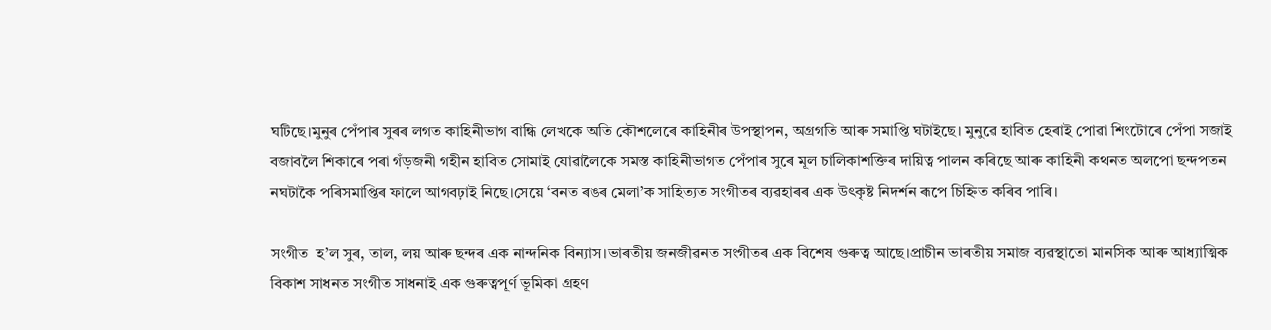ঘটিছে।মুনুৰ পেঁপাৰ সুৰৰ লগত কাহিনীভাগ বান্ধি লেখকে অতি কৌশলেৰে কাহিনীৰ উপস্থাপন, অগ্ৰগতি আৰু সমাপ্তি ঘটাইছে। মুনুৱে হাবিত হেৰাই পোৱা শিংটোৰে পেঁপা সজাই বজাবলৈ শিকাৰে পৰা গঁড়জনী গহীন হাবিত সোমাই যোৱালৈকে সমস্ত কাহিনীভাগত পেঁপাৰ সুৰে মূল চালিকাশক্তিৰ দায়িত্ব পালন কৰিছে আৰু কাহিনী কথনত অলপো ছন্দপতন নঘটাকৈ পৰিসমাপ্তিৰ ফালে আগবঢ়াই নিছে।সেয়ে ‘বনত ৰঙৰ মেলা’ক সাহিত্যত সংগীতৰ ব্যৱহাৰৰ এক উৎকৃষ্ট নিদৰ্শন ৰূপে চিহ্নিত কৰিব পাৰি।

সংগীত  হ’ল সুৰ, তাল, লয় আৰু ছন্দৰ এক নান্দনিক বিন্যাস।ভাৰতীয় জনজীৱনত সংগীতৰ এক বিশেষ গুৰুত্ব আছে।প্ৰাচীন ভাৰতীয় সমাজ ব্যৱস্থাতো মানসিক আৰু আধ্যাত্মিক বিকাশ সাধনত সংগীত সাধনাই এক গুৰুত্বপূৰ্ণ ভূমিকা গ্ৰহণ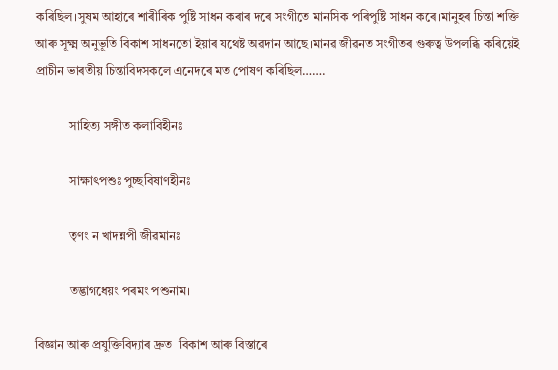কৰিছিল।সুষম আহাৰে শাৰীৰিক পুষ্টি সাধন কৰাৰ দৰে সংগীতে মানসিক পৰিপুষ্টি সাধন কৰে।মানুহৰ চিন্তা শক্তি আৰু সূক্ষ্ম অনুভূতি বিকাশ সাধনতো ইয়াৰ যথেষ্ট অৱদান আছে।মানৱ জীৱনত সংগীতৰ গুৰুত্ব উপলব্ধি কৰিয়েই প্ৰাচীন ভাৰতীয় চিন্তাবিদসকলে এনেদৰে মত পোষণ কৰিছিল…….

           সাহিত্য সঙ্গীত কলাবিহীনঃ

           সাক্ষাৎপশুঃ পুচ্ছবিষাণহীনঃ

           তৃণং ন খাদন্নপী জীৱমানঃ

           তদ্ভাগধেয়ং পৰমং পশুনাম।

বিজ্ঞান আৰু প্ৰযুক্তিবিদ্যাৰ দ্ৰুত  বিকাশ আৰু বিস্তাৰে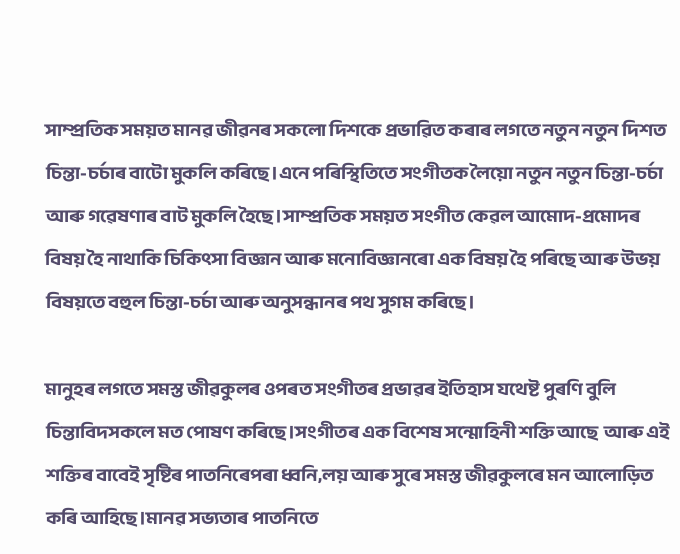সাম্প্ৰতিক সময়ত মানৱ জীৱনৰ সকলো দিশকে প্ৰভাৱিত কৰাৰ লগতে নতুন নতুন দিশত চিন্তা-চৰ্চাৰ বাটো মুকলি কৰিছে।এনে পৰিস্থিতিতে সংগীতক লৈয়ো নতুন নতুন চিন্তা-চৰ্চা আৰু গৱেষণাৰ বাট মুকলি হৈছে।সাম্প্ৰতিক সময়ত সংগীত কেৱল আমোদ-প্ৰমোদৰ বিষয় হৈ নাথাকি চিকিৎসা বিজ্ঞান আৰু মনোবিজ্ঞানৰো এক বিষয় হৈ পৰিছে আৰু উভয় বিষয়তে বহুল চিন্তা-চৰ্চা আৰু অনুসন্ধানৰ পথ সুগম কৰিছে।

মানুহৰ লগতে সমস্ত জীৱকুলৰ ওপৰত সংগীতৰ প্ৰভাৱৰ ইতিহাস যথেষ্ট পুৰণি বুলি চিন্তাবিদসকলে মত পোষণ কৰিছে।সংগীতৰ এক বিশেষ সন্মোহিনী শক্তি আছে  আৰু এই শক্তিৰ বাবেই সৃষ্টিৰ পাতনিৰেপৰা ধ্বনি,লয় আৰু সুৰে সমস্ত জীৱকুলৰে মন আলোড়িত কৰি আহিছে।মানৱ সভ্যতাৰ পাতনিতে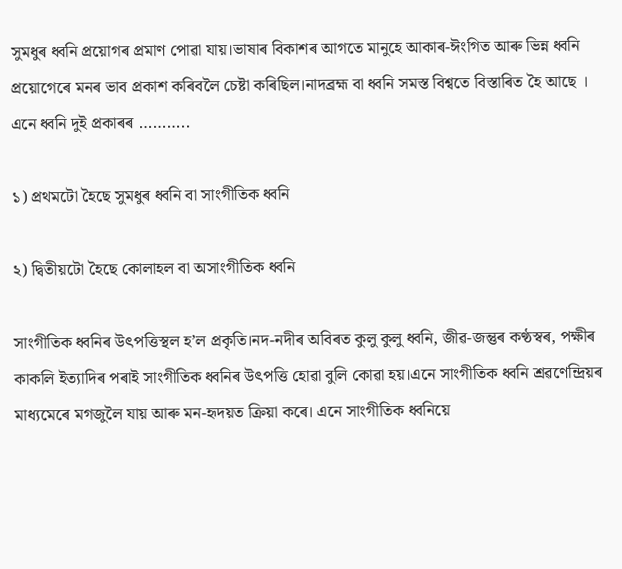সুমধুৰ ধ্বনি প্ৰয়োগৰ প্ৰমাণ পোৱা যায়।ভাষাৰ বিকাশৰ আগতে মানুহে আকাৰ-ঈংগিত আৰু ভিন্ন ধ্বনি প্ৰয়োগেৰে মনৰ ভাব প্ৰকাশ কৰিবলৈ চেষ্টা কৰিছিল।নাদব্ৰহ্ম বা ধ্বনি সমস্ত বিশ্বতে বিস্তাৰিত হৈ আছে । এনে ধ্বনি দুই প্ৰকাৰৰ ………..

১) প্ৰথমটো হৈছে সুমধুৰ ধ্বনি বা সাংগীতিক ধ্বনি

২) দ্বিতীয়টো হৈছে কোলাহল বা অসাংগীতিক ধ্বনি

সাংগীতিক ধ্বনিৰ উৎপত্তিস্থল হ’ল প্ৰকৃতি।নদ-নদীৰ অবিৰত কুলু কুলু ধ্বনি, জীৱ-জন্তুৰ কণ্ঠস্বৰ, পক্ষীৰ কাকলি ইত্যাদিৰ পৰাই সাংগীতিক ধ্বনিৰ উৎপত্তি হোৱা বুলি কোৱা হয়।এনে সাংগীতিক ধ্বনি শ্ৰৱণেন্দ্ৰিয়ৰ মাধ্যমেৰে মগজুলৈ যায় আৰু মন-হৃদয়ত ক্ৰিয়া কৰে। এনে সাংগীতিক ধ্বনিয়ে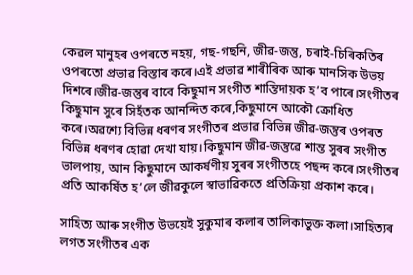কেৱল মানুহৰ ওপৰতে নহয়, গছ-গছনি, জীৱ-জন্তু, চৰাই-চিৰিকতিৰ ওপৰতো প্ৰভাৱ বিস্তাৰ কৰে।এই প্ৰভাৱ শাৰীৰিক আৰু মানসিক উভয় দিশৰে।জীৱ-জন্তুৰ বাবে কিছুমান সংগীত শান্তিদায়ক হ’ব পাৰে।সংগীতৰ কিছুমান সুৰে সিহঁতক আনন্দিত কৰে,কিছুমানে আকৌ ক্ৰোধিত কৰে।অৱশ্যে বিভিন্ন ধৰণৰ সংগীতৰ প্ৰভাৱ বিভিন্ন জীৱ-জন্তুৰ ওপৰত বিভিন্ন ধৰণৰ হোৱা দেখা যায়।কিছুমান জীৱ-জন্তুৱে শান্ত সুৰৰ সংগীত ভালপায়, আন কিছুমানে আকৰ্ষণীয় সুৰৰ সংগীতহে পছন্দ কৰে।সংগীতৰ প্ৰতি আকৰ্ষিত হ’লে জীৱকুলে স্বাভাৱিকতে প্ৰতিক্ৰিয়া প্ৰকাশ কৰে।

সাহিত্য আৰু সংগীত উভয়েই সুকুমাৰ কলাৰ তালিকাভুক্ত কলা।সাহিত্যৰ লগত সংগীতৰ এক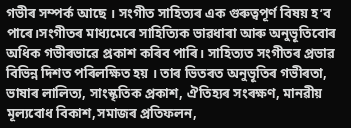গভীৰ সম্পৰ্ক আছে । সংগীত সাহিত্যৰ এক গুৰুত্বপূৰ্ণ বিষয় হ’ব পাৰে।সংগীতৰ মাধ্যমেৰে সাহিত্যিক ভাৱধাৰা আৰু অনুভূতিবোৰ অধিক গভীৰভাৱে প্ৰকাশ কৰিব পাৰি। সাহিত্যত সংগীতৰ প্ৰভাৱ বিভিন্ন দিশত পৰিলক্ষিত হয় । তাৰ ভিতৰত অনুভূতিৰ গভীৰতা, ভাষাৰ লালিত্য, সাংস্কৃতিক প্ৰকাশ, ঐতিহ্যৰ সংৰক্ষণ, মানৱীয় মূল্যবোধ বিকাশ,সমাজৰ প্ৰতিফলন,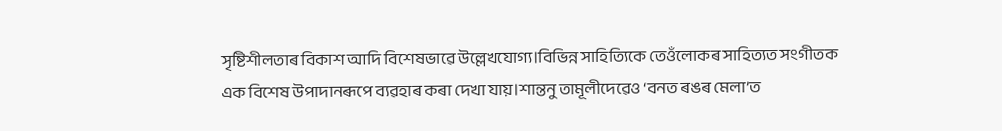সৃষ্টিশীলতাৰ বিকাশ আদি বিশেষভাৱে উল্লেখযোগ্য।বিভিন্ন সাহিত্যিকে তেওঁলোকৰ সাহিত্যত সংগীতক এক বিশেষ উপাদানৰূপে ব্যৱহাৰ কৰা দেখা যায়।শান্তনু তামূলীদেৱেও ‘বনত ৰঙৰ মেলা’ত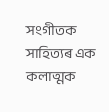সংগীতক সাহিত্যৰ এক কলাত্মক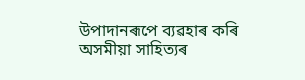উপাদানৰূপে ব্যৱহাৰ কৰি অসমীয়া সাহিত্যৰ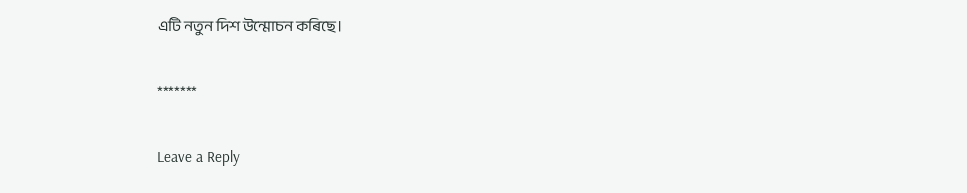এটি নতুন দিশ উন্মোচন কৰিছে।

*******

Leave a Reply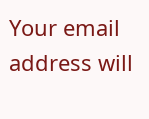Your email address will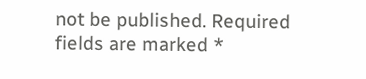not be published. Required fields are marked *